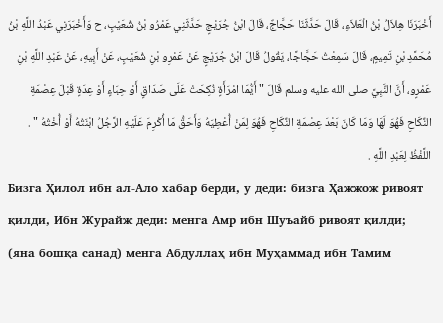أَخْبَرَنَا هِلاَلُ بْنُ الْعَلاَءِ، قَالَ حَدَّثَنَا حَجَّاجٌ، قَالَ ابْنُ جُرَيْجٍ حَدَّثَنِي عَمْرُو بْنُ شُعَيْبٍ، ح وَأَخْبَرَنِي عَبْدُ اللَّهِ بْنُ مُحَمَّدِ بْنِ تَمِيمٍ، قَالَ سَمِعْتُ حَجَّاجًا، يَقُولُ قَالَ ابْنُ جُرَيْجٍ عَنْ عَمْرِو بْنِ شُعَيْبٍ، عَنْ أَبِيهِ، عَنْ عَبْدِ اللَّهِ بْنِ عَمْرٍو، أَنَّ النَّبِيَّ صلى الله عليه وسلم قَالَ " أَيُّمَا امْرَأَةٍ نُكِحَتْ عَلَى صَدَاقٍ أَوْ حِبَاءٍ أَوْ عِدَةٍ قَبْلَ عِصْمَةِ النِّكَاحِ فَهُوَ لَهَا وَمَا كَانَ بَعْدَ عِصْمَةِ النِّكَاحِ فَهُوَ لِمَنْ أُعْطِيَهُ وَأَحَقُّ مَا أُكْرِمَ عَلَيْهِ الرَّجُلُ ابْنَتُهُ أَوْ أُخْتُهُ " . اللَّفْظُ لِعَبْدِ اللَّهِ .
Бизга Ҳилол ибн ал-Ало хабар берди, у деди: бизга Ҳажжож ривоят қилди, Ибн Журайж деди: менга Амр ибн Шуъайб ривоят қилди; (яна бошқа санад) менга Абдуллаҳ ибн Муҳаммад ибн Тамим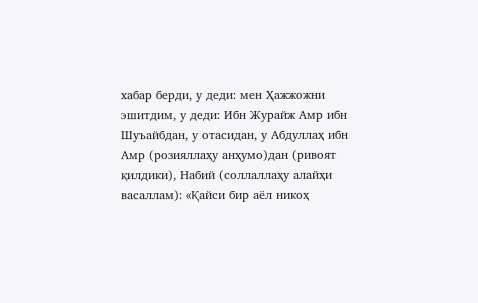хабар берди, у деди: мен Ҳажжожни эшитдим, у деди: Ибн Журайж Амр ибн Шуъайбдан, у отасидан, у Абдуллаҳ ибн Амр (розияллаҳу анҳумо)дан (ривоят қилдики), Набий (соллаллаҳу алайҳи васаллам): «Қайси бир аёл никоҳ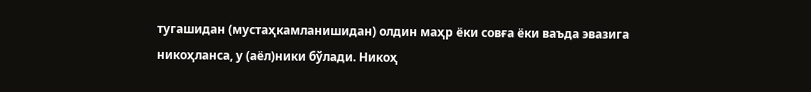тугашидан (мустаҳкамланишидан) олдин маҳр ёки совға ёки ваъда эвазига никоҳланса, у (аёл)ники бўлади. Никоҳ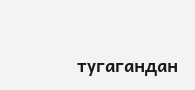тугагандан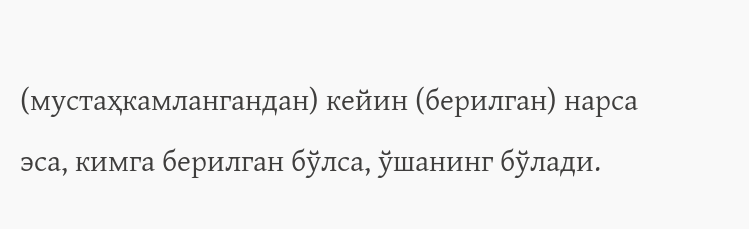(мустаҳкамлангандан) кейин (берилган) нарса эса, кимга берилган бўлса, ўшанинг бўлади.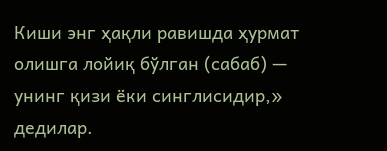Киши энг ҳақли равишда ҳурмат олишга лойиқ бўлган (сабаб) — унинг қизи ёки синглисидир,» дедилар.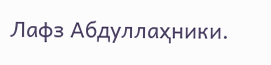Лафз Абдуллаҳники.